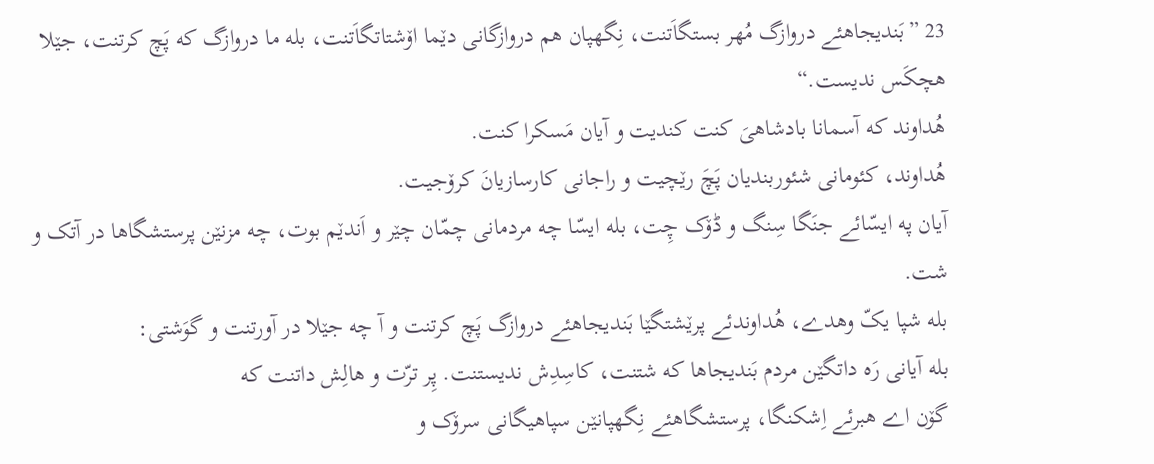23 ”بَندیجاهئے دروازگ مُهر بستگاَتنت، نِگهپان هم دروازگانی دێما اۆشتاتگاَتنت، بله ما دروازگ که پَچ کرتنت، جێلا هچکَس ندیست.“
هُداوند که آسمانا بادشاهیَ کنت کندیت و آیان مَسکرا کنت.
هُداوند، کئومانی شئوربندیان پَچَ رێچیت و راجانی کارسازیانَ کرۆجیت.
آیان په ایسّائے جنَگا سِنگ و ڈۆک چِت، بله ایسّا چه مردمانی چمّان چێر و اَندێم بوت، چه مزنێن پرستشگاها در آتک و شت.
بله شپا یکّ وهدے، هُداوندئے پرێشتگێا بَندیجاهئے دروازگ پَچ کرتنت و آ چه جێلا در آورتنت و گوَشتی:
بله آیانی رَه داتگێن مردم بَندیجاها که شتنت، کاسِدِش ندیستنت. پِر ترّت و هالِش داتنت که
گۆن اے هبرئے اِشکنگا، پرستشگاهئے نِگهپانێن سپاهیگانی سرۆک و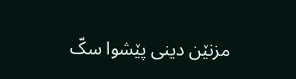مزنێن دینی پێشوا سکّ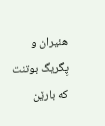هئیران و پِگریگ بوتنت که بارێن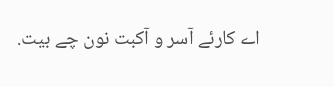اے کارئے آسر و آکبت نون چے بیت.